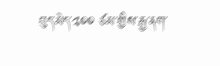བུད་མེད་༢༠༠ ཙམ་གྱིས་རྒྱ་ནག་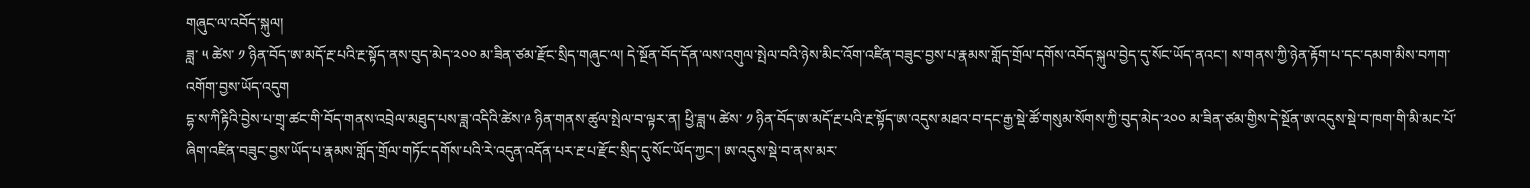གཞུང་ལ་འབོད་སྐུལ།
ཟླ་ ༥ ཚེས་ ༡ ཉིན་བོད་ཨ་མདོ་རྔ་པའི་རྔ་སྟོད་ནས་བུད་མེད་༢༠༠ མ་ཟིན་ཙམ་རྫོང་སྲིད་གཞུང་ལ། དེ་སྔོན་བོད་དོན་ལས་འགུལ་སྤེལ་བའི་ཉེས་མིང་འོག་འཛིན་བཟུང་བྱས་པ་རྣམས་གློད་གྲོལ་དགོས་འབོད་སྐུལ་བྱེད་དུ་སོང་ཡོད་ནའང་། ས་གནས་ཀྱི་ཉེན་རྟོག་པ་དང་དམག་མིས་བཀག་འགོག་བྱས་ཡོད་འདུག
དྷ་ས་ཀིརྟིའི་བྱེས་པ་གྲྭ་ཚང་གི་བོད་གནས་འབྲེལ་མཐུད་པས་ཟླ་འདིའི་ཚེས་༩ ཉིན་གནས་ཚུལ་སྤེལ་བ་ལྟར་ན། ཕྱི་ཟླ་༥ ཚེས་ ༡ ཉིན་བོད་ཨ་མདོ་རྔ་པའི་རྔ་སྟོད་ཨ་འདུས་མཐའ་བ་དང་རྒྱ་སྡེ་ཚོ་གསུམ་སོགས་ཀྱི་བུད་མེད་༢༠༠ མ་ཟིན་ཙམ་གྱིས་དེ་སྔོན་ཨ་འདུས་སྡེ་བ་ཁག་གི་མི་མང་པོ་ཞིག་འཛིན་བཟུང་བྱས་ཡོད་པ་རྣམས་གློད་གྲོལ་གཏོང་དགོས་པའི་རེ་འདུན་འདོན་པར་རྔ་པ་རྫོང་སྲིད་དུ་སོང་ཡོད་ཀྱང་། ཨ་འདུས་སྡེ་བ་ནས་མར་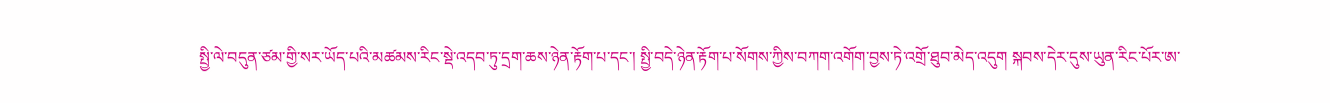སྤྱི་ལེ་བདུན་ཙམ་གྱི་སར་ཡོད་པའི་མཚམས་རིང་སྡེ་འདབ་ཏུ་དྲག་ཆས་ཉེན་རྟོག་པ་དང་། སྤྱི་བདེ་ཉེན་རྟོག་པ་སོགས་ཀྱིས་བཀག་འགོག་བྱས་ཏེ་འགྲོ་ཐུབ་མེད་འདུག སྐབས་དེར་དུས་ཡུན་རིང་པོར་ཨ་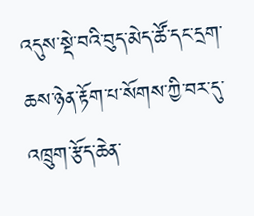འདུས་སྡེ་བའི་བུད་མེད་ཚོ་དང་དྲག་ཆས་ཉེན་རྟོག་པ་སོགས་ཀྱི་བར་དུ་འཁྲུག་རྩོད་ཆེན་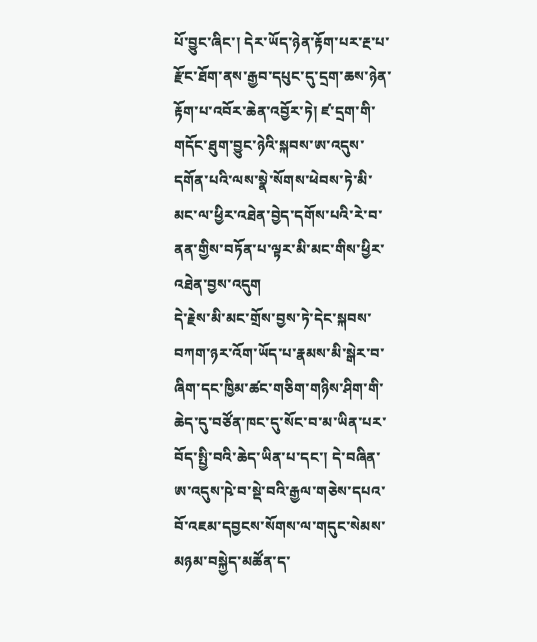པོ་བྱུང་ཞིང་། དེར་ཡོད་ཉེན་རྟོག་པར་རྔ་པ་རྫོང་ཐོག་ནས་རྒྱབ་དཔུང་དུ་དྲག་ཆས་ཉེན་རྟོག་པ་འབོར་ཆེན་འབྱོར་ཏེ། ཛ་དྲག་གི་གདོང་ཐུག་བྱུང་ཉེའི་སྐབས་ཨ་འདུས་དགོན་པའི་ལས་སྣེ་སོགས་ཕེབས་ཏེ་མི་མང་ལ་ཕྱིར་འཐེན་བྱེད་དགོས་པའི་རེ་བ་ནན་གྱིས་བཏོན་པ་ལྟར་མི་མང་གིས་ཕྱིར་འཐེན་བྱས་འདུག
དེ་རྗེས་མི་མང་གྲོས་བྱས་ཏེ་དེང་སྐབས་བཀག་ཉར་འོག་ཡོད་པ་རྣམས་མི་སྒེར་བ་ཞིག་དང་ཁྱིམ་ཚང་གཅིག་གཉིས་ཤིག་གི་ཆེད་དུ་བཙོན་ཁང་དུ་སོང་བ་མ་ཡིན་པར་བོད་སྤྱི་བའི་ཆེད་ཡིན་པ་དང་། དེ་བཞིན་ཨ་འདུས་ཥེ་བ་སྡེ་བའི་རྒྱལ་གཅེས་དཔའ་བོ་འཇམ་དབྱངས་སོགས་ལ་གདུང་སེམས་མཉམ་བསྐྱེད་མཚོན་ད་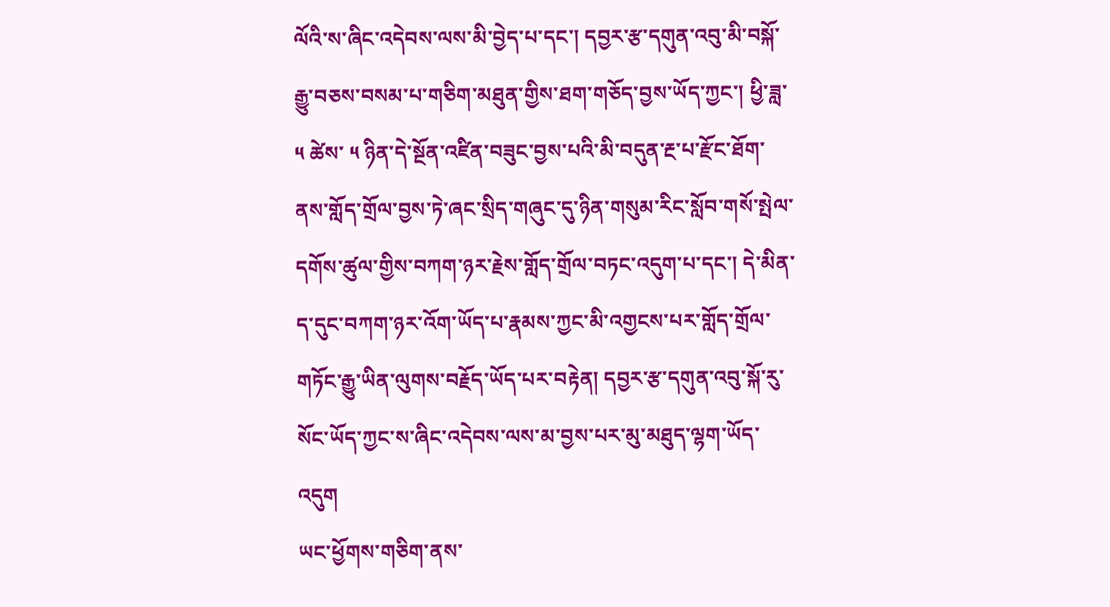ལོའི་ས་ཞིང་འདེབས་ལས་མི་བྱེད་པ་དང་། དབྱར་རྩ་དགུན་འབུ་མི་བསྐོ་རྒྱུ་བཅས་བསམ་པ་གཅིག་མཐུན་གྱིས་ཐག་གཅོད་བྱས་ཡོད་ཀྱང་། ཕྱི་ཟླ་ ༥ ཚེས་ ༥ ཉིན་དེ་སྔོན་འཛིན་བཟུང་བྱས་པའི་མི་བདུན་རྔ་པ་རྫོང་ཐོག་ནས་གློད་གྲོལ་བྱས་ཏེ་ཞང་སྲིད་གཞུང་དུ་ཉིན་གསུམ་རིང་སློབ་གསོ་སྤེལ་དགོས་ཚུལ་གྱིས་བཀག་ཉར་རྗེས་གློད་གྲོལ་བཏང་འདུག་པ་དང་། དེ་མིན་ད་དུང་བཀག་ཉར་འོག་ཡོད་པ་རྣམས་ཀྱང་མི་འགྱངས་པར་གློད་གྲོལ་གཏོང་རྒྱུ་ཡིན་ལུགས་བརྗོད་ཡོད་པར་བརྟེན། དབྱར་རྩ་དགུན་འབུ་སྐོ་རུ་སོང་ཡོད་ཀྱང་ས་ཞིང་འདེབས་ལས་མ་བྱས་པར་མུ་མཐུད་ལྷག་ཡོད་འདུག
ཡང་ཕྱོགས་གཅིག་ནས་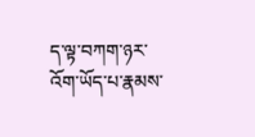ད་ལྟ་བཀག་ཉར་འོག་ཡོད་པ་རྣམས་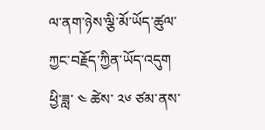ལ་ནག་ཉེས་ལྕི་མོ་ཡོད་ཚུལ་ཀྱང་བརྗོད་ཀྱིན་ཡོད་འདུག ཕྱི་ཟླ་ ༤ ཚེས་ ༢༦ ཙམ་ནས་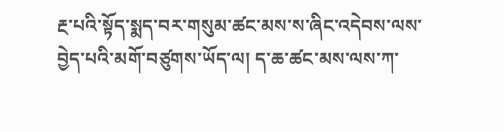རྔ་པའི་སྟོད་སྨད་བར་གསུམ་ཚང་མས་ས་ཞིང་འདེབས་ལས་བྱེད་པའི་མགོ་བཙུགས་ཡོད་ལ། ད་ཆ་ཚང་མས་ལས་ཀ་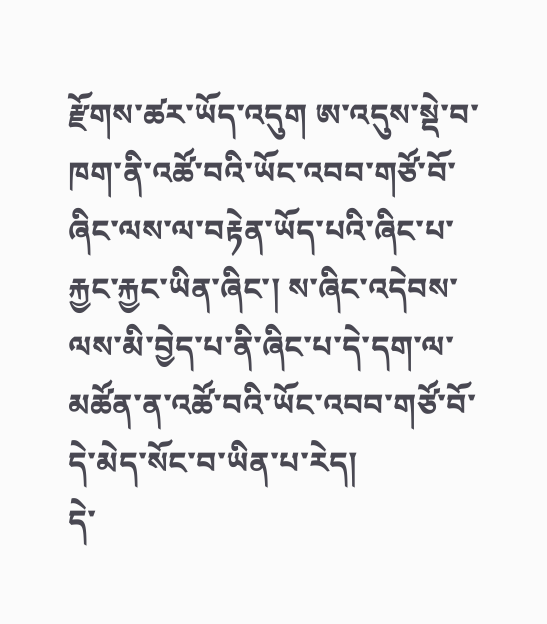རྫོགས་ཚར་ཡོད་འདུག ཨ་འདུས་སྡེ་བ་ཁག་ནི་འཚོ་བའི་ཡོང་འབབ་གཙོ་བོ་ཞིང་ལས་ལ་བརྟེན་ཡོད་པའི་ཞིང་པ་རྐྱང་རྐྱང་ཡིན་ཞིང་། ས་ཞིང་འདེབས་ལས་མི་བྱེད་པ་ནི་ཞིང་པ་དེ་དག་ལ་མཚོན་ན་འཚོ་བའི་ཡོང་འབབ་གཙོ་བོ་དེ་མེད་སོང་བ་ཡིན་པ་རེད།
དེ་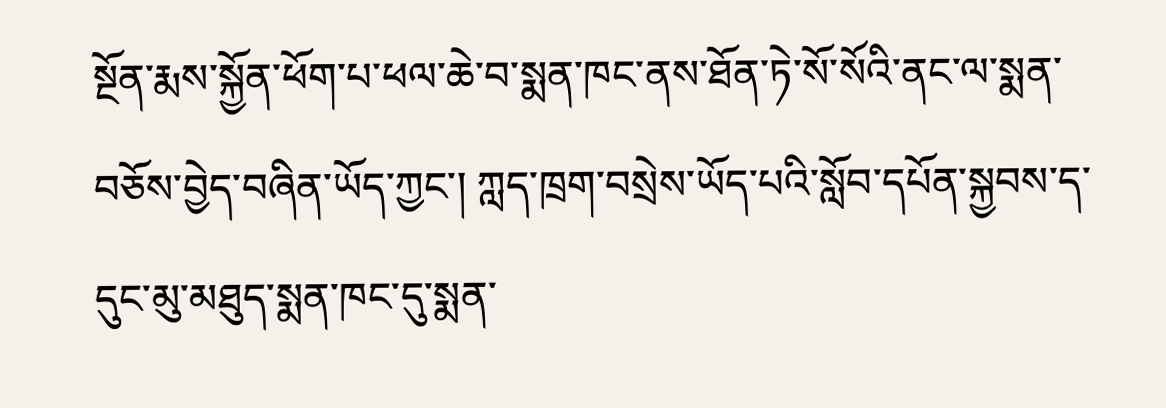སྔོན་རྨས་སྐྱོན་ཕོག་པ་ཕལ་ཆེ་བ་སྨན་ཁང་ནས་ཐོན་ཏེ་སོ་སོའི་ནང་ལ་སྨན་བཅོས་བྱེད་བཞིན་ཡོད་ཀྱང་། ཀླད་ཁྲག་བསྲེས་ཡོད་པའི་སློབ་དཔོན་སྐྱབས་ད་དུང་མུ་མཐུད་སྨན་ཁང་དུ་སྨན་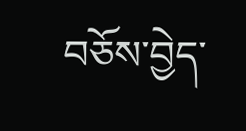བཅོས་བྱེད་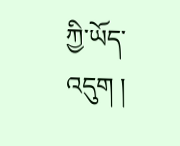ཀྱི་ཡོད་འདུག །